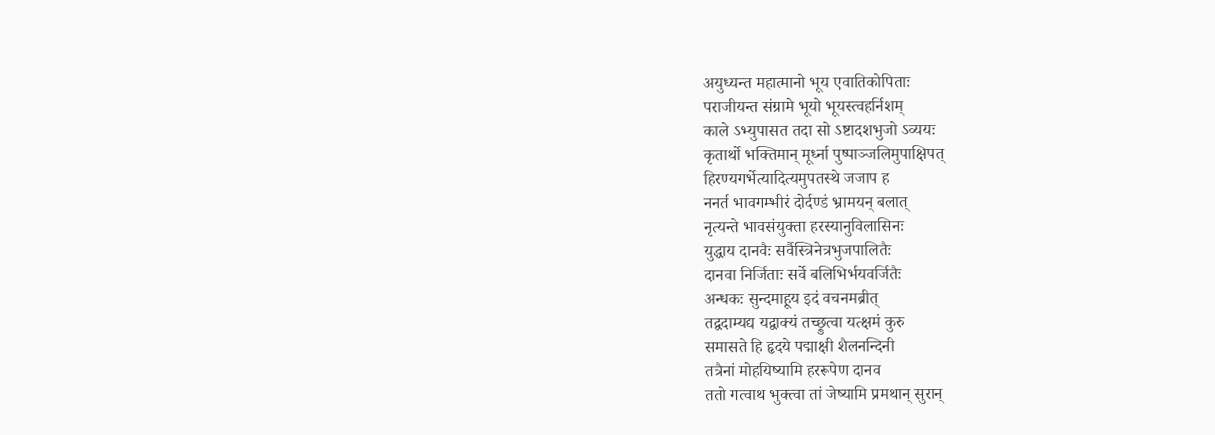अयुध्यन्त महात्मानो भूय एवातिकोपिताः
पराजीयन्त संग्रामे भूयो भूयस्त्वहर्निशम्
काले ऽभ्युपासत तदा सो ऽष्टादशभुजो ऽव्ययः
कृतार्थो भक्तिमान् मूर्ध्ना पुष्पाञ्जलिमुपाक्षिपत्
हिरण्यगर्भेत्यादित्यमुपतस्थे जजाप ह
ननर्त भावगम्भीरं दोर्दण्डं भ्रामयन् बलात्
नृत्यन्ते भावसंयुक्ता हरस्यानुविलासिनः
युद्धाय दानवैः सर्वैस्त्रिनेत्रभुजपालितैः
दानवा निर्जिताः सर्वे बलिभिर्भयवर्जितैः
अन्धकः सुन्दमाहूय इदं वचनमब्रीत्
तद्वदाम्यद्य यद्वाक्यं तच्छ्रुत्वा यत्क्षमं कुरु
समासते हि हृदये पद्माक्षी शैलनन्दिनी
तत्रैनां मोहयिष्यामि हररूपेण दानव
ततो गत्वाथ भुक्त्वा तां जेष्यामि प्रमथान् सुरान्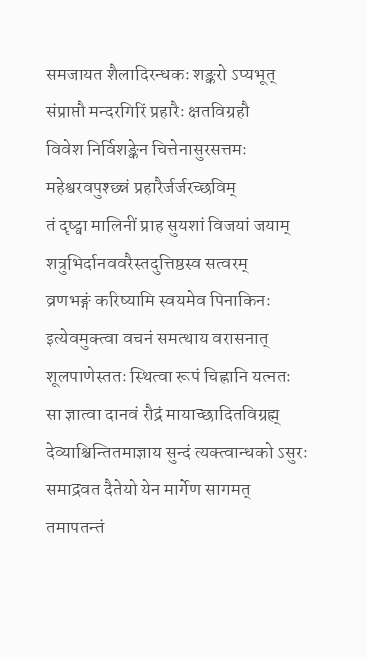समजायत शैलादिरन्धकः शङ्करो ऽप्यभूत्
संप्राप्तौ मन्दरगिरिं प्रहारैः क्षतविग्रहौ
विवेश निर्विशङ्केन चित्तेनासुरसत्तमः
महेश्वरवपुश्छ्न्नं प्रहारैर्जर्जरच्छविम्
तं दृष्ट्वा मालिनीं प्राह सुयशां विजयां जयाम्
शत्रुभिर्दानववरैस्तदुत्तिष्ठस्व सत्वरम्
व्रणभङ्गं करिष्यामि स्वयमेव पिनाकिनः
इत्येवमुक्त्वा वचनं समत्थाय वरासनात्
शूलपाणेस्ततः स्थित्वा रूपं चिह्नानि यत्नतः
सा ज्ञात्वा दानवं रौद्रं मायाच्छादितविग्रह्म्
देव्याश्चिन्तितमाज्ञाय सुन्दं त्यक्त्वान्धको ऽसुरः
समाद्रवत दैतेयो येन मार्गेण सागमत्
तमापतन्तं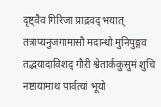दृष्ट्वैव गिरिजा प्राद्रवद् भयात्
तत्राप्यनुजगामासौ मदान्धो मुनिपुङ्गव
तद्भयादाविशद् गौरी श्वेतार्ककुसुमं शुचि
नष्टायामाथ पार्वत्यां भूयो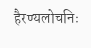हैरण्यलोचनिः